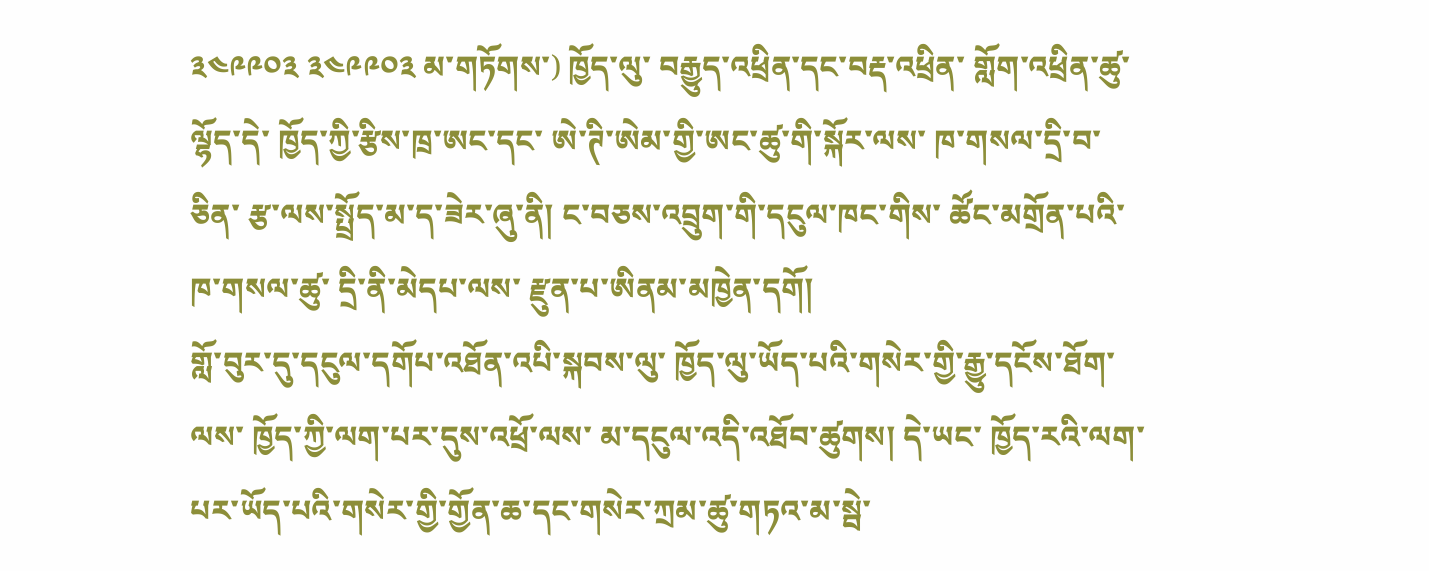༣༤༩༩༠༣ ༣༤༩༩༠༣ མ་གཏོགས་) ཁྱོད་ལུ་ བརྒྱུད་འཕྲིན་དང་བརྡ་འཕྲིན་ གློག་འཕྲིན་ཚུ་ལྷོད་དེ་ ཁྱོད་ཀྱི་རྩིས་ཁྲ་ཨང་དང་ ཨེ་ཊི་ཨེམ་གྱི་ཨང་ཚུ་གི་སྐོར་ལས་ ཁ་གསལ་དྲི་བ་ཅིན་ རྩ་ལས་སྤྲོད་མ་ད་ཟེར་ཞུ་ནི། ང་བཅས་འབྲུག་གི་དངུལ་ཁང་གིས་ ཚོང་མགྲོན་པའི་ཁ་གསལ་ཚུ་ དྲི་ནི་མེདཔ་ལས་ རྫུན་པ་ཨིནམ་མཁྱེན་དགོ།
གློ་བུར་དུ་དངུལ་དགོཔ་འཐོན་འཔི་སྐབས་ལུ་ ཁྱོད་ལུ་ཡོད་པའི་གསེར་གྱི་རྒྱུ་དངོས་ཐོག་ལས་ ཁྱོད་ཀྱི་ལག་པར་དུས་འཕྲོ་ལས་ མ་དངུལ་འདི་འཐོབ་ཚུགས། དེ་ཡང་ ཁྱོད་རའི་ལག་པར་ཡོད་པའི་གསེར་གྱི་གྱོན་ཆ་དང་གསེར་ཀྲམ་ཚུ་གཏའ་མ་སྦེ་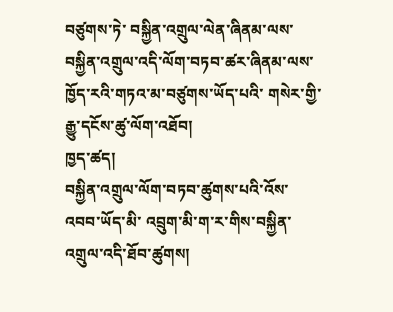བཙུགས་ཏེ་ བསྐྱིན་འགྲུལ་ལེན་ཞིནམ་ལས་ བསྐྱིན་འགྲུལ་འདི་ལོག་བཏབ་ཚར་ཞིནམ་ལས་ ཁྱོད་རའི་གཏའ་མ་བཙུགས་ཡོད་པའི་ གསེར་གྱི་རྒྱུ་དངོས་ཚུ་ལོག་འཐོབ།
ཁྱད་ཚད།
བསྐྱིན་འགྲུལ་ལོག་བཏབ་ཚུགས་པའི་འོས་འབབ་ཡོད་མི་ འབྲུག་མི་ག་ར་གིས་བསྐྱིན་འགྲུལ་འདི་ཐོབ་ཚུགས།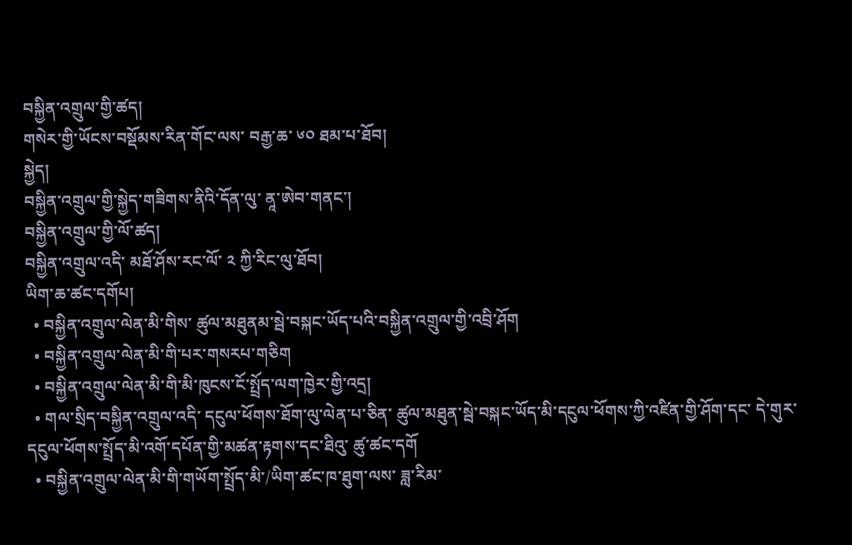བསྐྱིན་འགྲུལ་གྱི་ཚད།
གསེར་གྱི་ཡོངས་བསྡོམས་རིན་གོང་ལས་ བརྒྱ་ཆ་ ༦༠ ཐམ་པ་ཐོབ།
སྐྱེད།
བསྐྱིན་འགྲུལ་གྱི་སྐྱེད་གཟིགས་ནིའི་དོན་ལུ་ ནཱ་ཨེབ་གནང་།
བསྐྱིན་འགྲུལ་གྱི་ལོ་ཚད།
བསྐྱིན་འགྲུལ་འདི་ མཐོ་ཤོས་རང་ལོ་ ༢ ཀྱི་རིང་ལུ་ཐོབ།
ཡིག་ཆ་ཚང་དགོཔ།
  • བསྐྱིན་འགྲུལ་ལེན་མི་གིས་ ཚུལ་མཐུནམ་སྦེ་བསྐང་ཡོད་པའི་བསྐྱིན་འགྲུལ་གྱི་འབྲི་ཤོག
  • བསྐྱིན་འགྲུལ་ལེན་མི་གི་པར་གསརཔ་གཅིག
  • བསྐྱིན་འགྲུལ་ལེན་མི་གི་མི་ཁུངས་ངོ་སྤྲོད་ལག་ཁྱེར་གྱི་འདྲ།
  • གལ་སྲིད་བསྐྱིན་འགྲུལ་འདི་ དངུལ་ཕོགས་ཐོག་ལུ་ལེན་པ་ཅིན་ ཚུལ་མཐུན་སྦེ་བསྐང་ཡོད་མི་དངུལ་ཕོགས་ཀྱི་འཛིན་གྱི་ཤོག་དང་ དེ་གུར་ དངུལ་ཕོགས་སྤྲོད་མི་འགོ་དཔོན་གྱི་མཚན་རྟགས་དང་ཐིའུ་ ཚུ་ཚང་དགོ
  • བསྐྱིན་འགྲུལ་ལེན་མི་གི་གཡོག་སྤྲོད་མི་/ཡིག་ཚང་ཁ་ཐུག་ལས་ ཟླ་རིམ་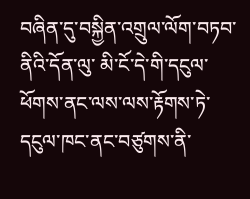བཞིན་དུ་བསྐྱིན་འགྲུལ་ལོག་བཏབ་ནིའི་དོན་ལུ་ མི་ངོ་དེ་གི་དངུལ་ཕོགས་ནང་ལས་ལས་རྟོགས་ཏེ་ དངུལ་ཁང་ནང་བཙུགས་ནི་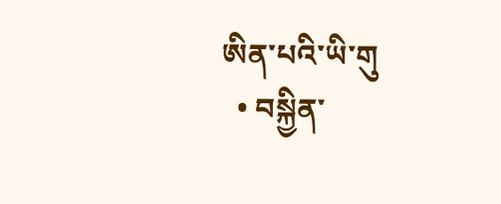ཨིན་པའི་ཡི་གུ
  • བསྐྱིན་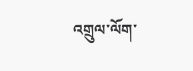འགྲུལ་ལོག་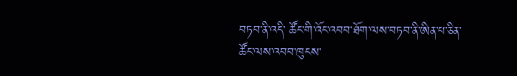བཏབ་ནི་འདི་ ཚོང་གི་འོང་འབབ་ཐོག་ལས་བཏབ་ནི་ཨིན་པ་ཅིན་ ཚོང་ལས་འབབ་ཁུངས་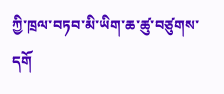ཀྱི་ཁྲལ་བཏབ་མི་ཡིག་ཆ་ཚུ་བཙུགས་དགོ